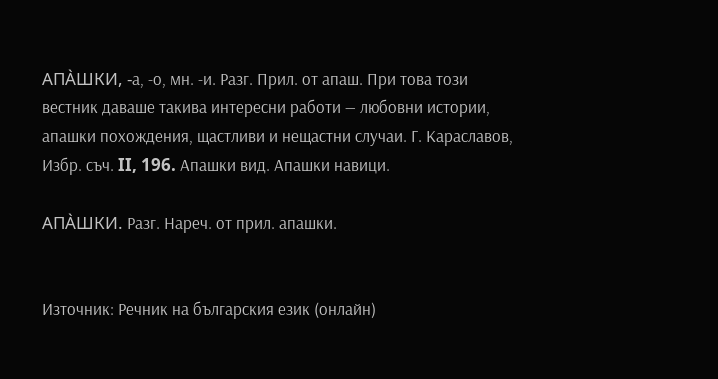АПА̀ШКИ, -а, -о, мн. -и. Разг. Прил. от апаш. При това този вестник даваше такива интересни работи — любовни истории, апашки похождения, щастливи и нещастни случаи. Г. Караславов, Избр. съч. II, 196. Апашки вид. Апашки навици.

АПА̀ШКИ. Разг. Нареч. от прил. апашки.


Източник: Речник на българския език (онлайн)